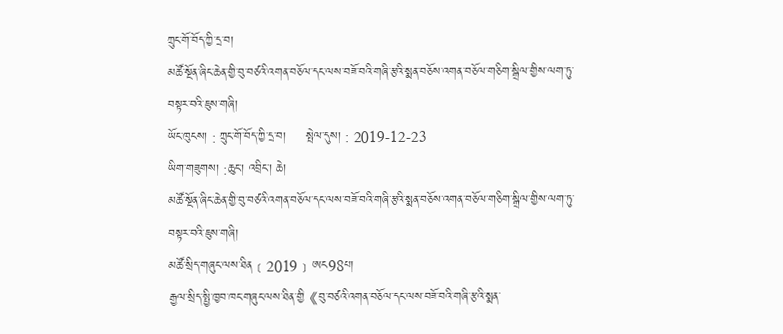ཀྲུང་གོ་བོད་ཀྱི་དྲ་བ།
མཚོ་སྔོན་ཞིང་ཆེན་གྱི་བུ་བཙའི་འགན་བཅོལ་དང་ལས་བཟོ་བའི་གཞི་རྩའི་སྨན་བཅོས་འགན་བཅོལ་གཅིག་སྒྲིལ་གྱིས་ལག་ཏུ་བསྟར་བའི་ཇུས་གཞི།
ཡོང་ཁུངས། : ཀྲུང་གོ་བོད་ཀྱི་དྲ་བ།     སྤེལ་དུས། : 2019-12-23
ཡིག་གཟུགས། :ཆུང་། འབྲིང་། ཆེ།
མཚོ་སྔོན་ཞིང་ཆེན་གྱི་བུ་བཙའི་འགན་བཅོལ་དང་ལས་བཟོ་བའི་གཞི་རྩའི་སྨན་བཅོས་འགན་བཅོལ་གཅིག་སྒྲིལ་གྱིས་ལག་ཏུ་བསྟར་བའི་ཇུས་གཞི།
མཚོ་སྲིད་གཞུང་ལས་ཐིན﹝2019﹞ཨང98པ།
རྒྱལ་སྲིད་སྤྱི་ཁྱབ་ཁང་གཞུང་ལས་ཐིན་གྱི《བུ་བཙའི་འགན་བཅོལ་དང་ལས་བཟོ་བའི་གཞི་རྩའི་སྨན་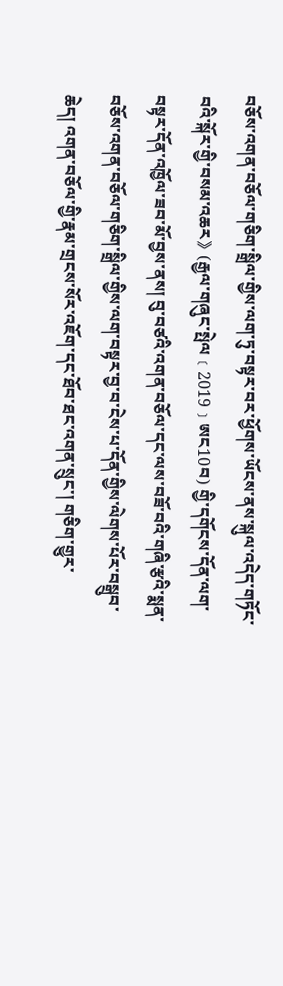བཅོས་འགན་བཅོལ་གཅིག་སྒྲིལ་གྱིས་ལག་ཏུ་བསྟར་བར་ཕྱོགས་ཡོངས་ནས་སྐུལ་འདེད་གཏོང་བའི་སྐོར་གྱི་བསམ་འཆར》(རྒྱལ་གཞུང་སྤེལ﹝2019﹞ཨང10བ) གྱི་དགོངས་དོན་ལག་བསྟར་དོན་འཁྱོལ་ཟབ་མོ་བྱས་ནས། བུ་བཙའི་འགན་བཅོལ་དང་ལས་བཟོ་བའི་གཞི་རྩའི་སྨན་བཅོས་འགན་བཅོལ་གཅིག་སྒྲིལ་གྱིས་ལག་བསྟར་བྱ་བ་ངེས་པ་དོན་གྱིས་ལེགས་པོར་བསྒྲུབ་ཆེད། འགན་བཅོལ་གྱི་རྣམ་གྲངས་སོར་འཇོག་དང་ཐོབ་ཐང་འགན་སྲུང་། གཅིག་གྱུར་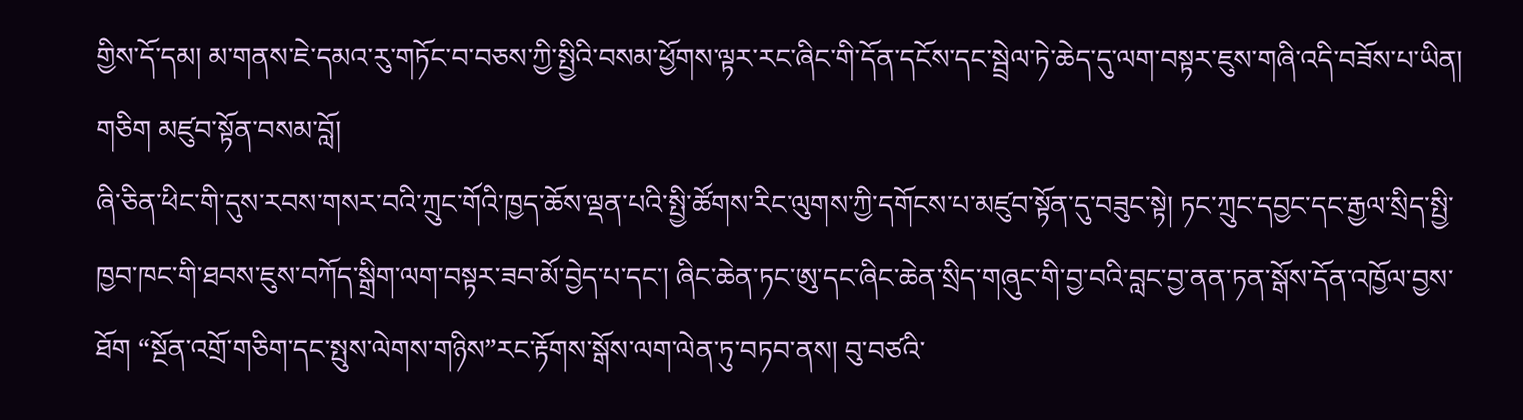གྱིས་དོ་དམ། མ་གནས་ཇེ་དམའ་རུ་གཏོང་བ་བཅས་ཀྱི་སྤྱིའི་བསམ་ཕྱོགས་ལྟར་རང་ཞིང་གི་དོན་དངོས་དང་སྦྲེལ་ཏེ་ཆེད་དུ་ལག་བསྟར་ཇུས་གཞི་འདི་བཟོས་པ་ཡིན།
གཅིག མཛུབ་སྟོན་བསམ་བློ།
ཞི་ཅིན་ཕིང་གི་དུས་རབས་གསར་བའི་ཀྲུང་གོའི་ཁྱད་ཆོས་ལྡན་པའི་སྤྱི་ཚོགས་རིང་ལུགས་ཀྱི་དགོངས་པ་མཛུབ་སྟོན་དུ་བཟུང་སྟེ། ཏང་ཀྲུང་དབྱང་དང་རྒྱལ་སྲིད་སྤྱི་ཁྱབ་ཁང་གི་ཐབས་ཇུས་བཀོད་སྒྲིག་ལག་བསྟར་ཟབ་མོ་བྱེད་པ་དང་། ཞིང་ཆེན་ཏང་ཨུ་དང་ཞིང་ཆེན་སྲིད་གཞུང་གི་བྱ་བའི་བླང་བྱ་ནན་ཏན་སྒོས་དོན་འཁྱོལ་བྱས་ཐོག “སྔོན་འགྲོ་གཅིག་དང་སྤུས་ལེགས་གཉིས”རང་རྟོགས་སྒོས་ལག་ལེན་ཏུ་བཏབ་ནས། བུ་བཙའི་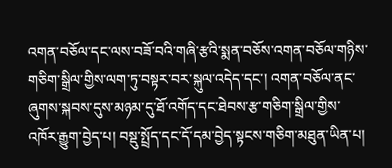འགན་བཅོལ་དང་ལས་བཟོ་བའི་གཞི་རྩའི་སྨན་བཅོས་འགན་བཅོལ་གཉིས་གཅིག་སྒྲིལ་གྱིས་ལག་ཏུ་བསྟར་བར་སྐུལ་འདེད་དང་། འགན་བཅོལ་ནང་ཞུགས་སྐབས་དུས་མཉམ་དུ་ཐོ་འགོད་དང་ཐེབས་རྩ་གཅིག་སྒྲིལ་གྱིས་འཁོར་རྒྱུག་བྱེད་པ། བསྡུ་སྤྲོད་དང་དོ་དམ་བྱེད་སྟངས་གཅིག་མཐུན་ཡིན་པ།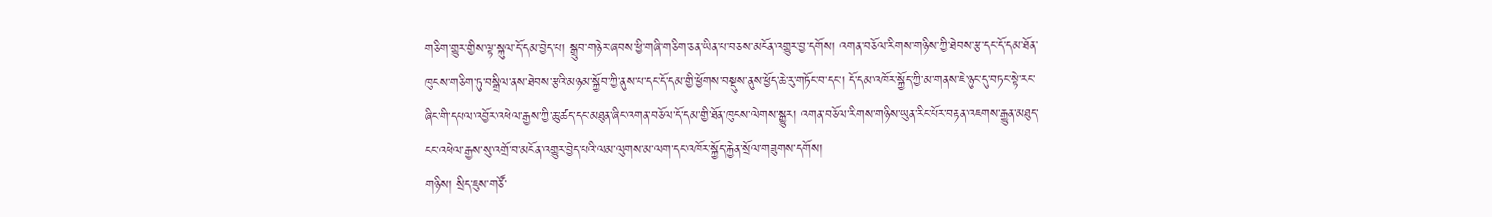གཅིག་གྱུར་གྱིས་ལྟ་སྐུལ་དོ་དམ་བྱེད་པ། སྒྲུབ་གཉེར་ཞབས་ཕྱི་གཞི་གཅིག་ཅན་ཡིན་པ་བཅས་མངོན་འགྱུར་བྱ་དགོས། འགན་བཅོལ་རིགས་གཉིས་ཀྱི་ཐེབས་རྩ་དང་དོ་དམ་ཐོན་ཁུངས་གཅིག་ཏུ་བསྒྲིལ་ནས་ཐེབས་རྩའི་མཉམ་སྐྱོབ་ཀྱི་ནུས་པ་དང་དོ་དམ་གྱི་ཕྱོགས་བསྡུས་ནུས་ཕྱོད་ཆེ་རུ་གཏོང་བ་དང་། དོ་དམ་འཁོར་སྐྱོད་ཀྱི་མ་གནས་ཇེ་ཉུང་དུ་བཏང་སྟེ་རང་ཞིང་གི་དཔལ་འབྱོར་འཕེལ་རྒྱས་ཀྱི་ཆུ་ཚད་དང་མཐུན་ཞིང་འགན་བཅོལ་དོ་དམ་གྱི་ཐོན་ཁུངས་ལེགས་སྒྱུར། འགན་བཅོལ་རིགས་གཉིས་ཡུན་རིང་པོར་བརྟན་འཇགས་རྒྱུན་མཐུད་ངང་འཕེལ་རྒྱས་སུ་འགྲོ་བ་མངོན་འགྱུར་བྱེད་པའི་ལམ་ལུགས་མ་ལག་དང་འཁོར་སྐྱོད་རྐྱེན་སྲོལ་གཟུགས་དགོས།
གཉིས། སྲིད་ཇུས་གཙོ་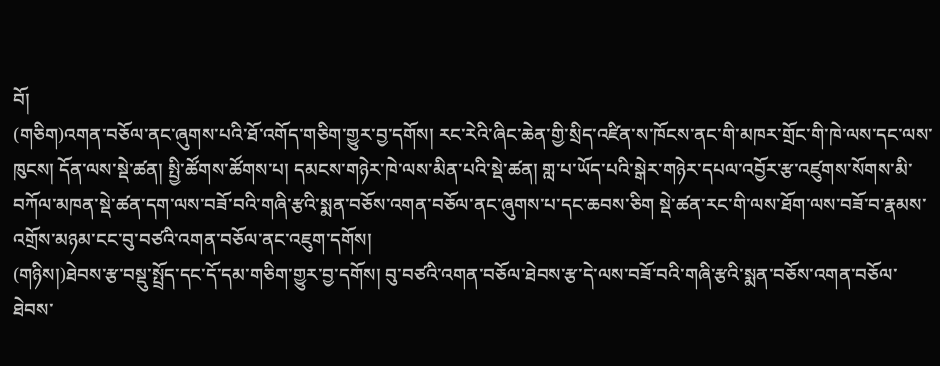བོ།
(གཅིག)འགན་བཅོལ་ནང་ཞུགས་པའི་ཐོ་འགོད་གཅིག་གྱུར་བྱ་དགོས། རང་རེའི་ཞིང་ཆེན་གྱི་སྲིད་འཛིན་ས་ཁོངས་ནང་གི་མཁར་གྲོང་གི་ཁེ་ལས་དང་ལས་ཁུངས། དོན་ལས་སྡེ་ཚན། སྤྱི་ཚོགས་ཚོགས་པ། དམངས་གཉེར་ཁེ་ལས་མིན་པའི་སྡེ་ཚན། གླ་པ་ཡོད་པའི་སྒེར་གཉེར་དཔལ་འབྱོར་རྩ་འཛུགས་སོགས་མི་བཀོལ་མཁན་སྡེ་ཚན་དག་ལས་བཟོ་བའི་གཞི་རྩའི་སྨན་བཅོས་འགན་བཅོལ་ནང་ཞུགས་པ་དང་ཆབས་ཅིག སྡེ་ཚན་རང་གི་ལས་ཐོག་ལས་བཟོ་བ་རྣམས་འགྲོས་མཉམ་ངང་བུ་བཙའི་འགན་བཅོལ་ནང་འཇུག་དགོས།
(གཉིས།)ཐེབས་རྩ་བསྡུ་སྤྲོད་དང་དོ་དམ་གཅིག་གྱུར་བྱ་དགོས། བུ་བཙའི་འགན་བཅོལ་ཐེབས་རྩ་དེ་ལས་བཟོ་བའི་གཞི་རྩའི་སྨན་བཅོས་འགན་བཅོལ་ཐེབས་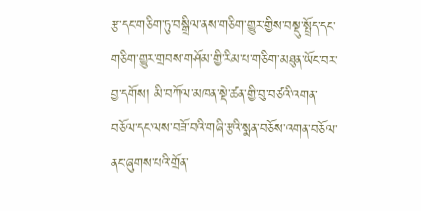རྩ་དང་གཅིག་ཏུ་བསྒྲིལ་ནས་གཅིག་གྱུར་གྱིས་བསྡུ་སྤྲོད་དང་གཅིག་གྱུར་གྲབས་གཤོམ་གྱི་རིམ་པ་གཅིག་མཐུན་ཡོང་བར་བྱ་དགོས། མི་བཀོལ་མཁན་སྡེ་ཚན་གྱི་བུ་བཙའི་འགན་བཅོལ་དང་ལས་བཟོ་བའི་གཞི་རྩའི་སྨན་བཅོས་འགན་བཅོལ་ནང་ཞུགས་པའི་གྲོན་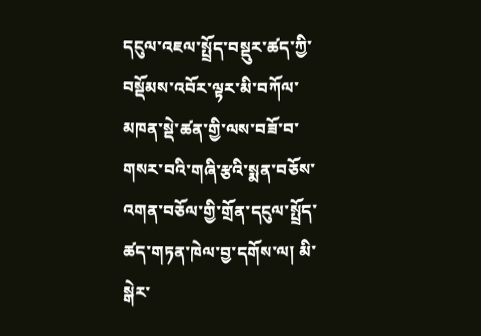དངུལ་འཇལ་སྤྲོད་བསྡུར་ཚད་ཀྱི་བསྡོམས་འབོར་ལྟར་མི་བཀོལ་མཁན་སྡེ་ཚན་གྱི་ལས་བཟོ་བ་གསར་བའི་གཞི་རྩའི་སྨན་བཅོས་འགན་བཅོལ་གྱི་གྲོན་དངུལ་སྤྲོད་ཚད་གཏན་ཁེལ་བྱ་དགོས་ལ། མི་སྒེར་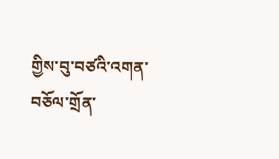གྱིས་བུ་བཙའི་འགན་བཅོལ་གྲོན་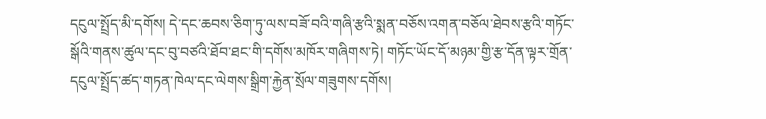དངུལ་སྤྲོད་མི་དགོས། དེ་དང་ཆབས་ཅིག་ཏུ་ལས་བཟོ་བའི་གཞི་རྩའི་སྨན་བཅོས་འགན་བཅོལ་ཐེབས་རྩའི་གཏོང་སྒོའི་གནས་ཚུལ་དང་བུ་བཙའི་ཐོབ་ཐང་གི་དགོས་མཁོར་གཞིགས་ཏེ། གཏོང་ཡོང་དོ་མཉམ་གྱི་རྩ་དོན་ལྟར་གྲོན་དངུལ་སྤྲོད་ཚད་གཏན་ཁེལ་དང་ལེགས་སྒྲིག་རྐྱེན་སྲོལ་གཟུགས་དགོས།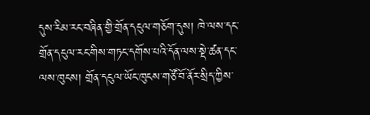དུས་རིམ་རང་བཞིན་གྱི་གྲོན་དངུལ་གཅོག་དུས། ཁེ་ལས་དང་གྲོན་དངུལ་རང་གིས་གཏང་དགོས་པའི་དོན་ལས་སྡེ་ཚན་དང་ལས་ཁུངས། གྲོན་དངུལ་ཡོང་ཁུངས་གཙོ་བོ་ནོར་སྲིད་ཀྱིས་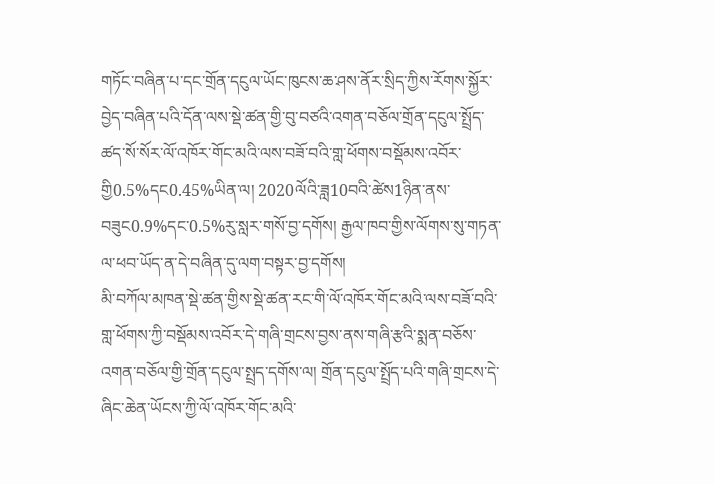གཏོང་བཞིན་པ་དང་གྲོན་དངུལ་ཡོང་ཁུངས་ཆ་ཤས་ནོར་སྲིད་ཀྱིས་རོགས་སྐྱོར་བྱེད་བཞིན་པའི་དོན་ལས་སྡེ་ཚན་གྱི་བུ་བཙའི་འགན་བཅོལ་གྲོན་དངུལ་སྤྲོད་ཚད་སོ་སོར་ལོ་འཁོར་གོང་མའི་ལས་བཟོ་བའི་གླ་ཕོགས་བསྡོམས་འབོར་གྱི0.5%དང0.45%ཡིན་ལ། 2020ལོའི་ཟླ10བའི་ཚེས1ཉིན་ནས་བཟུང0.9%དང་0.5%རུ་སླར་གསོ་བྱ་དགོས། རྒྱལ་ཁབ་གྱིས་ལོགས་སུ་གཏན་ལ་ཕབ་ཡོད་ན་དེ་བཞིན་དུ་ལག་བསྟར་བྱ་དགོས།
མི་བཀོལ་མཁན་སྡེ་ཚན་གྱིས་སྡེ་ཚན་རང་གི་ལོ་འཁོར་གོང་མའི་ལས་བཟོ་བའི་གླ་ཕོགས་ཀྱི་བསྡོམས་འབོར་དེ་གཞི་གྲངས་བྱས་ནས་གཞི་རྩའི་སྨན་བཅོས་འགན་བཅོལ་གྱི་གྲོན་དངུལ་སྤྲད་དགོས་ལ། གྲོན་དངུལ་སྤྲོད་པའི་གཞི་གྲངས་དེ་ཞིང་ཆེན་ཡོངས་ཀྱི་ལོ་འཁོར་གོང་མའི་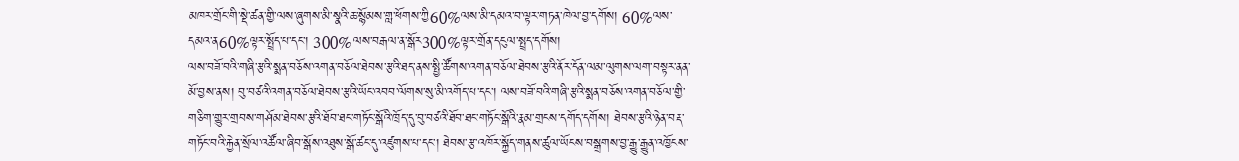མཁར་གྲོང་གི་སྡེ་ཚན་གྱི་ལས་ཞུགས་མི་སྣའི་ཆ་སྙོམས་གླ་ཕོགས་ཀྱི60%ལས་མི་དམའ་བ་ལྟར་གཏན་ཁེལ་བྱ་དགོས། 60%ལས་དམའ་ན60%ལྟར་སྤྲོད་པ་དང་། 300%ལས་བརྒལ་ན་སྒོར300%ལྟར་གྲོན་དངུལ་སྤྲད་དགོས།
ལས་བཟོ་བའི་གཞི་རྩའི་སྨན་བཅོས་འགན་བཅོལ་ཐེབས་རྩའི་ཐད་ནས་སྤྱི་ཚོགས་འགན་བཅོལ་ཐེབས་རྩའི་ནོར་དོན་ལམ་ལུགས་ལག་བསྟར་ནན་མོ་བྱས་ནས། བུ་བཙའི་འགན་བཅོལ་ཐེབས་རྩའི་ཡོང་འབབ་ལོགས་སུ་མི་འགོད་པ་དང་། ལས་བཟོ་བའི་གཞི་རྩའི་སྨན་བཅོས་འགན་བཅོལ་གྱི་གཅིག་གྱུར་གྲབས་གཤོམ་ཐེབས་རྩའི་ཐོབ་ཐང་གཏོང་སྒོའི་ཁྲོད་དུ་བུ་བཙའི་ཐོབ་ཐང་གཏོང་སྒོའི་རྣམ་གྲངས་དགོད་དགོས། ཐེབས་རྩའི་ཉེན་བརྡ་གཏོང་བའི་རྐྱེན་སྲོལ་འཚོལ་ཞིབ་སྒོས་འཐུས་སྒོ་ཚང་དུ་འཛུགས་པ་དང་། ཐེབས་རྩ་འཁོར་སྐྱོད་གནས་ཚུལ་ཡོངས་བསྒྲགས་བྱ་རྒྱུ་རྒྱུན་འཁྱོངས་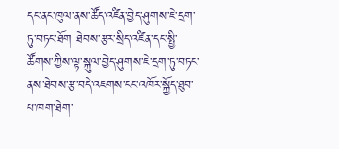དང་ནང་ཁུལ་ནས་ཚོད་འཛིན་བྱེད་ཤུགས་ཇེ་དྲག་ཏུ་བཏང་ཐོག ཐེབས་རྩར་སྲིད་འཛིན་དང་སྤྱི་ཚོགས་ཀྱིས་ལྟ་སྐུལ་བྱེད་ཤུགས་ཇེ་དྲག་ཏུ་བཏང་ནས་ཐེབས་རྩ་བདེ་འཇགས་ངང་འཁོར་སྐྱོད་ཐུབ་པ་ཁག་ཐེག་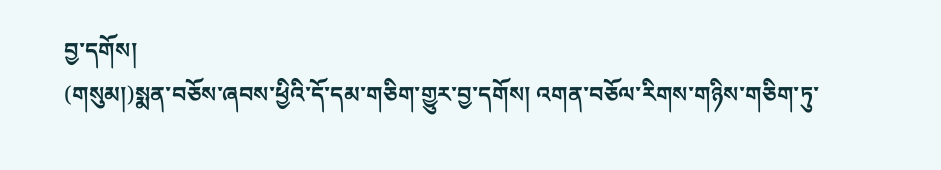བྱ་དགོས།
(གསུམ།)སྨན་བཅོས་ཞབས་ཕྱིའི་དོ་དམ་གཅིག་གྱུར་བྱ་དགོས། འགན་བཅོལ་རིགས་གཉིས་གཅིག་ཏུ་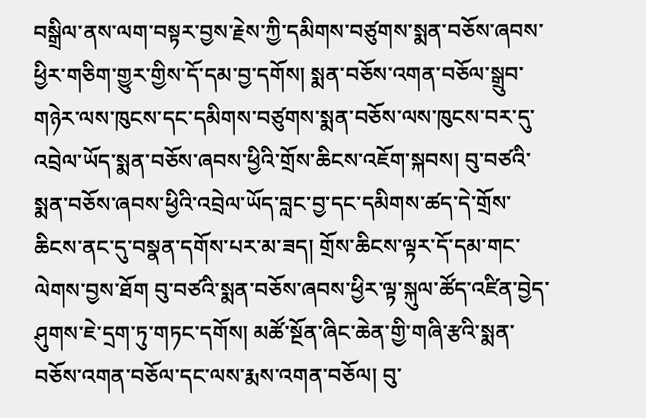བསྒྲིལ་ནས་ལག་བསྟར་བྱས་རྗེས་ཀྱི་དམིགས་བཙུགས་སྨན་བཅོས་ཞབས་ཕྱིར་གཅིག་གྱུར་གྱིས་དོ་དམ་བྱ་དགོས། སྨན་བཅོས་འགན་བཅོལ་སྒྲུབ་གཉེར་ལས་ཁུངས་དང་དམིགས་བཙུགས་སྨན་བཅོས་ལས་ཁུངས་བར་དུ་འབྲེལ་ཡོད་སྨན་བཅོས་ཞབས་ཕྱིའི་གྲོས་ཆིངས་འཇོག་སྐབས། བུ་བཙའི་སྨན་བཅོས་ཞབས་ཕྱིའི་འབྲེལ་ཡོད་བླང་བྱ་དང་དམིགས་ཚད་དེ་གྲོས་ཆིངས་ནང་དུ་བསྣན་དགོས་པར་མ་ཟད། གྲོས་ཆིངས་ལྟར་དོ་དམ་གང་ལེགས་བྱས་ཐོག བུ་བཙའི་སྨན་བཅོས་ཞབས་ཕྱིར་ལྟ་སྐུལ་ཚོད་འཛིན་བྱེད་ཤུགས་ཇེ་དྲག་ཏུ་གཏང་དགོས། མཚོ་སྔོན་ཞིང་ཆེན་གྱི་གཞི་རྩའི་སྨན་བཅོས་འགན་བཅོལ་དང་ལས་རྨས་འགན་བཅོལ། བུ་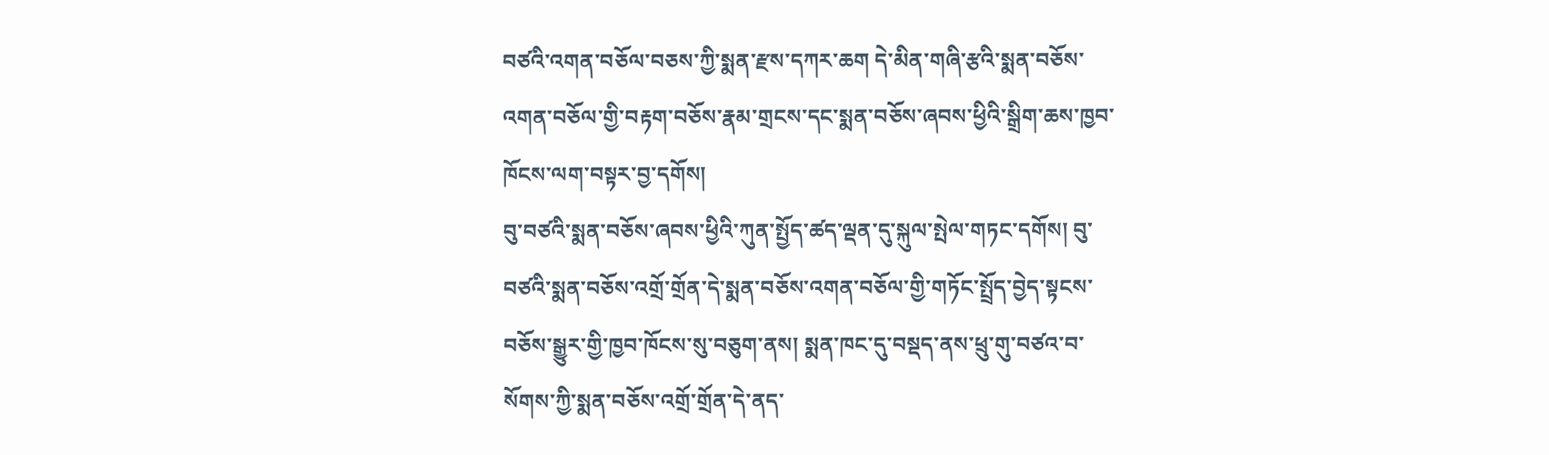བཙའི་འགན་བཅོལ་བཅས་ཀྱི་སྨན་རྫས་དཀར་ཆག དེ་མིན་གཞི་རྩའི་སྨན་བཅོས་འགན་བཅོལ་གྱི་བརྟག་བཅོས་རྣམ་གྲངས་དང་སྨན་བཅོས་ཞབས་ཕྱིའི་སྒྲིག་ཆས་ཁྱབ་ཁོངས་ལག་བསྟར་བྱ་དགོས།
བུ་བཙའི་སྨན་བཅོས་ཞབས་ཕྱིའི་ཀུན་སྤྱོད་ཚད་ལྡན་དུ་སྐུལ་སྤེལ་གཏང་དགོས། བུ་བཙའི་སྨན་བཅོས་འགྲོ་གྲོན་དེ་སྨན་བཅོས་འགན་བཅོལ་གྱི་གཏོང་སྤྲོད་བྱེད་སྟངས་བཅོས་སྒྱུར་གྱི་ཁྱབ་ཁོངས་སུ་བཅུག་ནས། སྨན་ཁང་དུ་བསྡད་ནས་ཕྲུ་གུ་བཙའ་བ་སོགས་ཀྱི་སྨན་བཅོས་འགྲོ་གྲོན་དེ་ནད་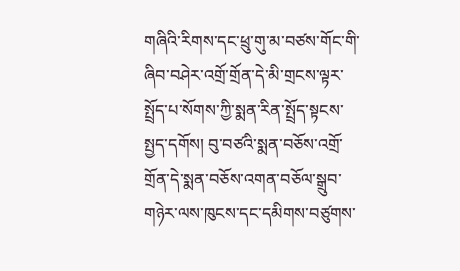གཞིའི་རིགས་དང་ཕྲུ་གུ་མ་བཙས་གོང་གི་ཞིབ་བཤེར་འགྲོ་གྲོན་དེ་མི་གྲངས་ལྟར་སྤྲོད་པ་སོགས་ཀྱི་སྨན་རིན་སྤྲོད་སྟངས་སྤྱད་དགོས། བུ་བཙའི་སྨན་བཅོས་འགྲོ་གྲོན་དེ་སྨན་བཅོས་འགན་བཅོལ་སྒྲུབ་གཉེར་ལས་ཁུངས་དང་དམིགས་བཙུགས་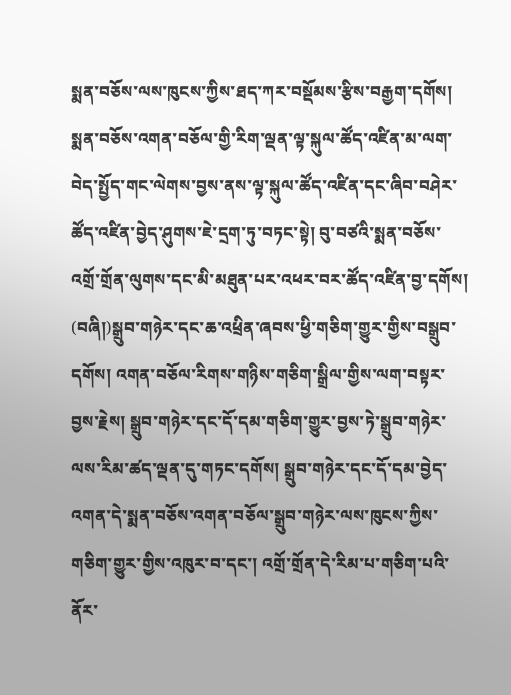སྨན་བཅོས་ལས་ཁུངས་ཀྱིས་ཐད་ཀར་བསྡོམས་རྩིས་བརྒྱག་དགོས། སྨན་བཅོས་འགན་བཅོལ་གྱི་རིག་ལྡན་ལྟ་སྐུལ་ཚོད་འཛིན་མ་ལག་བེད་སྤྱོད་གང་ལེགས་བྱས་ནས་ལྟ་སྐུལ་ཚོད་འཛིན་དང་ཞིབ་བཤེར་ཚོད་འཛིན་བྱེད་ཤུགས་ཇེ་དྲག་ཏུ་བཏང་སྟེ། བུ་བཙའི་སྨན་བཅོས་འགྲོ་གྲོན་ལུགས་དང་མི་མཐུན་པར་འཕར་བར་ཚོད་འཛིན་བྱ་དགོས།
(བཞི།)སྒྲུབ་གཉེར་དང་ཆ་འཕྲིན་ཞབས་ཕྱི་གཅིག་གྱུར་གྱིས་བསྒྲུབ་དགོས། འགན་བཅོལ་རིགས་གཉིས་གཅིག་སྒྲིལ་གྱིས་ལག་བསྟར་བྱས་རྗེས། སྒྲུབ་གཉེར་དང་དོ་དམ་གཅིག་གྱུར་བྱས་ཏེ་སྒྲུབ་གཉེར་ལས་རིམ་ཚད་ལྡན་དུ་གཏང་དགོས། སྒྲུབ་གཉེར་དང་དོ་དམ་བྱེད་འགན་དེ་སྨན་བཅོས་འགན་བཅོལ་སྒྲུབ་གཉེར་ལས་ཁུངས་ཀྱིས་གཅིག་གྱུར་གྱིས་འཁུར་བ་དང་། འགྲོ་གྲོན་དེ་རིམ་པ་གཅིག་པའི་ནོར་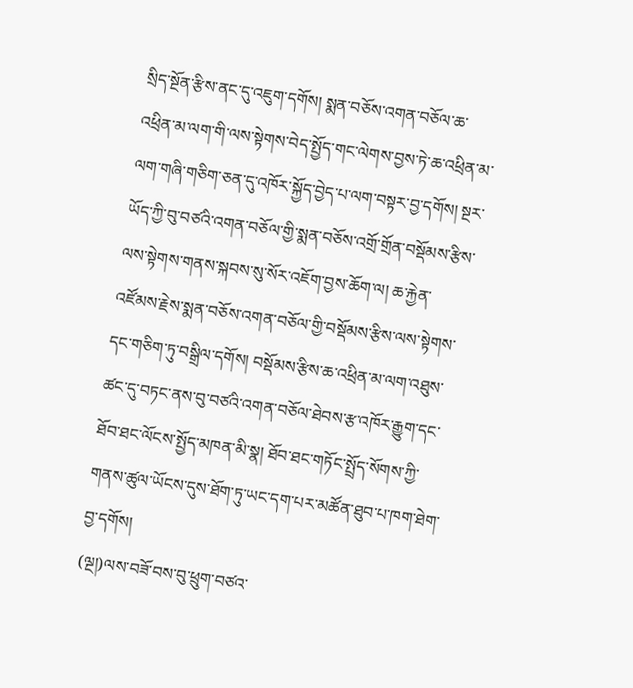སྲིད་སྔོན་རྩིས་ནང་དུ་འཇུག་དགོས། སྨན་བཅོས་འགན་བཅོལ་ཆ་འཕྲིན་མ་ལག་གི་ལས་སྟེགས་བེད་སྤྱོད་གང་ལེགས་བྱས་ཏེ་ཆ་འཕྲིན་མ་ལག་གཞི་གཅིག་ཅན་དུ་འཁོར་སྐྱོད་བྱེད་པ་ལག་བསྟར་བྱ་དགོས། སྔར་ཡོད་ཀྱི་བུ་བཙའི་འགན་བཅོལ་གྱི་སྨན་བཅོས་འགྲོ་གྲོན་བསྡོམས་རྩིས་ལས་སྟེགས་གནས་སྐབས་སུ་སོར་འཇོག་བྱས་ཆོག་ལ། ཆ་རྐྱེན་འཛོམས་རྗེས་སྨན་བཅོས་འགན་བཅོལ་གྱི་བསྡོམས་རྩིས་ལས་སྟེགས་དང་གཅིག་ཏུ་བསྒྲིལ་དགོས། བསྡོམས་རྩིས་ཆ་འཕྲིན་མ་ལག་འཐུས་ཚང་དུ་བཏང་ནས་བུ་བཙའི་འགན་བཅོལ་ཐེབས་རྩ་འཁོར་རྒྱུག་དང་ཐོབ་ཐང་ལོངས་སྤྱོད་མཁན་མི་སྣ། ཐོབ་ཐང་གཏོང་སྤྲོད་སོགས་ཀྱི་གནས་ཚུལ་ཡོངས་དུས་ཐོག་ཏུ་ཡང་དག་པར་མཚོན་ཐུབ་པ་ཁག་ཐེག་བྱ་དགོས།
(ལྔ།)ལས་བཟོ་བས་བུ་ཕྲུག་བཙའ་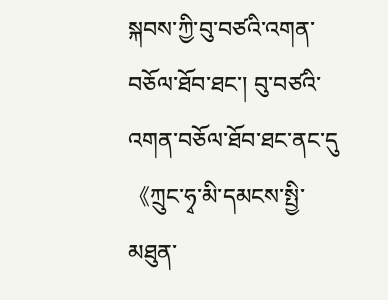སྐབས་ཀྱི་བུ་བཙའི་འགན་བཅོལ་ཐོབ་ཐང་། བུ་བཙའི་འགན་བཅོལ་ཐོབ་ཐང་ནང་དུ《ཀྲུང་ཧྭ་མི་དམངས་སྤྱི་མཐུན་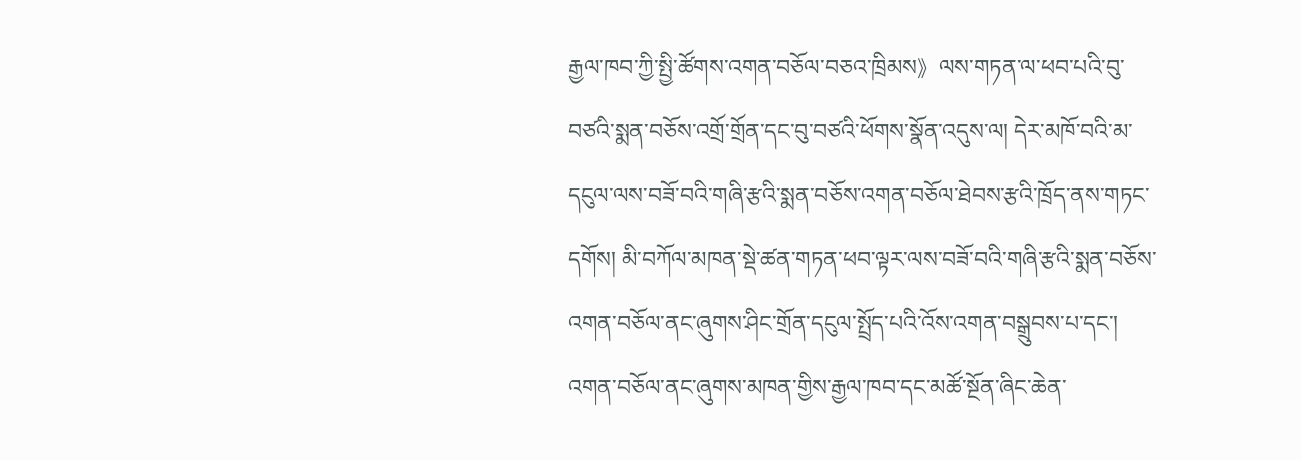རྒྱལ་ཁབ་ཀྱི་སྤྱི་ཚོགས་འགན་བཅོལ་བཅའ་ཁྲིམས》ལས་གཏན་ལ་ཕབ་པའི་བུ་བཙའི་སྨན་བཅོས་འགྲོ་གྲོན་དང་བུ་བཙའི་ཕོགས་སྣོན་འདུས་ལ། དེར་མཁོ་བའི་མ་དངུལ་ལས་བཟོ་བའི་གཞི་རྩའི་སྨན་བཅོས་འགན་བཅོལ་ཐེབས་རྩའི་ཁྲོད་ནས་གཏང་དགོས། མི་བཀོལ་མཁན་སྡེ་ཚན་གཏན་ཕབ་ལྟར་ལས་བཟོ་བའི་གཞི་རྩའི་སྨན་བཅོས་འགན་བཅོལ་ནང་ཞུགས་ཤིང་གྲོན་དངུལ་སྤྲོད་པའི་འོས་འགན་བསྒྲུབས་པ་དང་། འགན་བཅོལ་ནང་ཞུགས་མཁན་གྱིས་རྒྱལ་ཁབ་དང་མཚོ་སྔོན་ཞིང་ཆེན་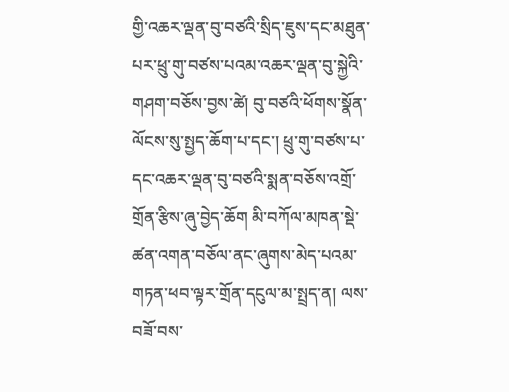གྱི་འཆར་ལྡན་བུ་བཙའི་སྲིད་ཇུས་དང་མཐུན་པར་ཕྲུ་གུ་བཙས་པའམ་འཆར་ལྡན་བུ་སྐྱེའི་གཤག་བཅོས་བྱས་ཚེ། བུ་བཙའི་ཕོགས་སྣོན་ལོངས་སུ་སྤྱད་ཆོག་པ་དང་། ཕྲུ་གུ་བཙས་པ་དང་འཆར་ལྡན་བུ་བཙའི་སྨན་བཅོས་འགྲོ་གྲོན་རྩིས་ཞུ་བྱེད་ཆོག མི་བཀོལ་མཁན་སྡེ་ཚན་འགན་བཅོལ་ནང་ཞུགས་མེད་པའམ་གཏན་ཕབ་ལྟར་གྲོན་དངུལ་མ་སྤྲད་ན། ལས་བཟོ་བས་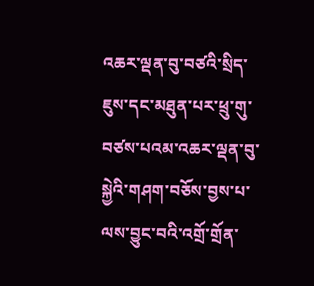འཆར་ལྡན་བུ་བཙའི་སྲིད་ཇུས་དང་མཐུན་པར་ཕྲུ་གུ་བཙས་པའམ་འཆར་ལྡན་བུ་སྐྱེའི་གཤག་བཅོས་བྱས་པ་ལས་བྱུང་བའི་འགྲོ་གྲོན་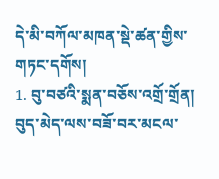དེ་མི་བཀོལ་མཁན་སྡེ་ཚན་གྱིས་གཏང་དགོས།
1. བུ་བཙའི་སྨན་བཅོས་འགྲོ་གྲོན། བུད་མེད་ལས་བཟོ་བར་མངལ་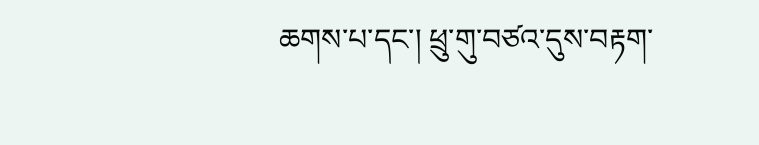ཆགས་པ་དང་། ཕྲུ་གུ་བཙའ་དུས་བརྟག་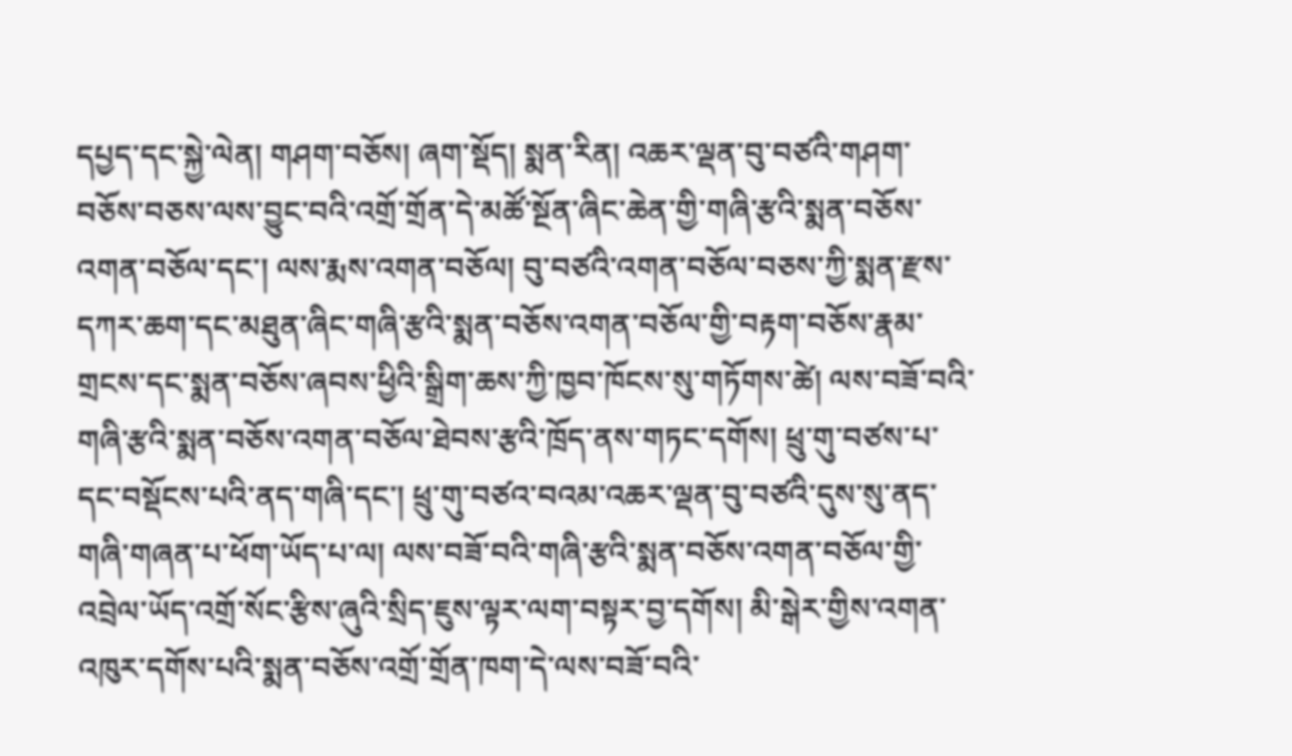དཔྱད་དང་སྐྱེ་ལེན། གཤག་བཅོས། ཞག་སྡོད། སྨན་རིན། འཆར་ལྡན་བུ་བཙའི་གཤག་བཅོས་བཅས་ལས་བྱུང་བའི་འགྲོ་གྲོན་དེ་མཚོ་སྔོན་ཞིང་ཆེན་གྱི་གཞི་རྩའི་སྨན་བཅོས་འགན་བཅོལ་དང་། ལས་རྨས་འགན་བཅོལ། བུ་བཙའི་འགན་བཅོལ་བཅས་ཀྱི་སྨན་རྫས་དཀར་ཆག་དང་མཐུན་ཞིང་གཞི་རྩའི་སྨན་བཅོས་འགན་བཅོལ་གྱི་བརྟག་བཅོས་རྣམ་གྲངས་དང་སྨན་བཅོས་ཞབས་ཕྱིའི་སྒྲིག་ཆས་ཀྱི་ཁྱབ་ཁོངས་སུ་གཏོགས་ཚེ། ལས་བཟོ་བའི་གཞི་རྩའི་སྨན་བཅོས་འགན་བཅོལ་ཐེབས་རྩའི་ཁྲོད་ནས་གཏང་དགོས། ཕྲུ་གུ་བཙས་པ་དང་བསྡོངས་པའི་ནད་གཞི་དང་། ཕྲུ་གུ་བཙའ་བའམ་འཆར་ལྡན་བུ་བཙའི་དུས་སུ་ནད་གཞི་གཞན་པ་ཕོག་ཡོད་པ་ལ། ལས་བཟོ་བའི་གཞི་རྩའི་སྨན་བཅོས་འགན་བཅོལ་གྱི་འབྲེལ་ཡོད་འགྲོ་སོང་རྩིས་ཞུའི་སྲིད་ཇུས་ལྟར་ལག་བསྟར་བྱ་དགོས། མི་སྒེར་གྱིས་འགན་འཁུར་དགོས་པའི་སྨན་བཅོས་འགྲོ་གྲོན་ཁག་དེ་ལས་བཟོ་བའི་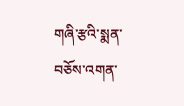གཞི་རྩའི་སྨན་བཅོས་འགན་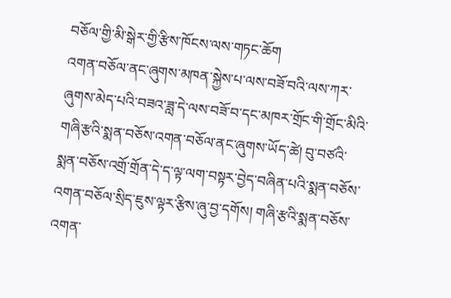བཅོལ་གྱི་མི་སྒེར་གྱི་རྩིས་ཁོངས་ལས་གཏང་ཆོག
འགན་བཅོལ་ནང་ཞུགས་མཁན་སྐྱེས་པ་ལས་བཟོ་བའི་ལས་ཀར་ཞུགས་མེད་པའི་བཟའ་ཟླ་དེ་ལས་བཟོ་བ་དང་མཁར་གྲོང་གི་གྲོང་མིའི་གཞི་རྩའི་སྨན་བཅོས་འགན་བཅོལ་ནང་ཞུགས་ཡོད་ཚེ། བུ་བཙའི་སྨན་བཅོས་འགྲོ་གྲོན་དེ་ད་ལྟ་ལག་བསྟར་བྱེད་བཞིན་པའི་སྨན་བཅོས་འགན་བཅོལ་སྲིད་ཇུས་ལྟར་རྩིས་ཞུ་བྱ་དགོས། གཞི་རྩའི་སྨན་བཅོས་འགན་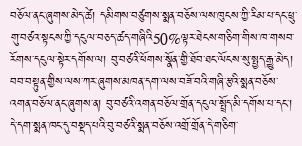བཅོལ་ནང་ཞུགས་མེད་ཚེ། དམིགས་བཙུགས་སྨན་བཅོས་ལས་ཁུངས་ཀྱི་རིམ་པ་དང་ཕྲུ་གུ་བཙའ་སྟངས་ཀྱི་དངུལ་བཅད་ཚད་གཞིའི50%ལྟར་ཐེངས་གཅིག་གིས་ཁ་གསབ་རོགས་དངུལ་སྟེར་དགོས་ལ། བུ་བཙའི་ཕོགས་སྣོན་གྱི་ཐོབ་ཐང་ལོངས་སུ་སྤྱད་རྒྱུ་མེད། བབ་བསྟུན་གྱིས་ལས་ཀར་ཞུགས་མཁན་དག་ལས་བཟོ་བའི་གཞི་རྩའི་སྨན་བཅོས་འགན་བཅོལ་ནང་ཞུགས་ན། བུ་བཙའི་འགན་བཅོལ་གྲོན་དངུལ་སྤྲོད་མི་དགོས་པ་དང་། དེ་དག་སྨན་ཁང་དུ་བསྡད་པའི་བུ་བཙའི་སྨན་བཅོས་འགྲོ་གྲོན་དེ་གཅིག་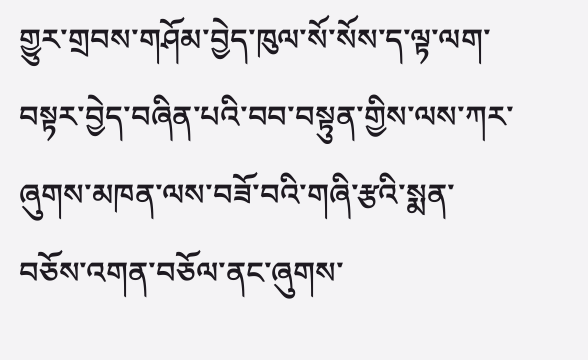གྱུར་གྲབས་གཤོམ་བྱེད་ཁུལ་སོ་སོས་ད་ལྟ་ལག་བསྟར་བྱེད་བཞིན་པའི་བབ་བསྟུན་གྱིས་ལས་ཀར་ཞུགས་མཁན་ལས་བཟོ་བའི་གཞི་རྩའི་སྨན་བཅོས་འགན་བཅོལ་ནང་ཞུགས་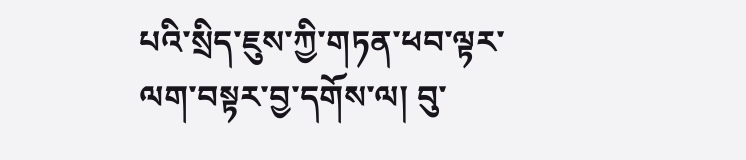པའི་སྲིད་ཇུས་ཀྱི་གཏན་ཕབ་ལྟར་ལག་བསྟར་བྱ་དགོས་ལ། བུ་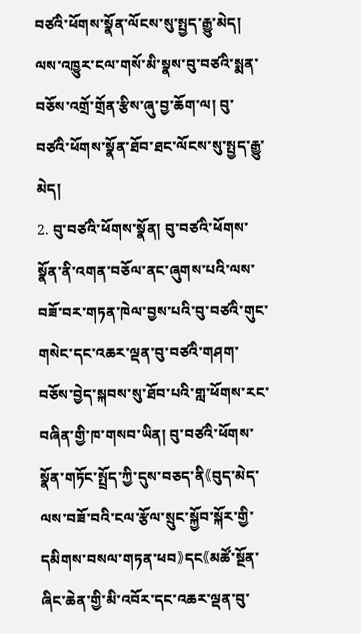བཙའི་ཕོགས་སྣོན་ལོངས་སུ་སྤྱད་རྒྱུ་མེད། ལས་འཁྱུར་ངལ་གསོ་མི་སྣས་བུ་བཙའི་སྨན་བཅོས་འགྲོ་གྲོན་རྩིས་ཞུ་བྱ་ཆོག་ལ། བུ་བཙའི་ཕོགས་སྣོན་ཐོབ་ཐང་ལོངས་སུ་སྤྱད་རྒྱུ་མེད།
2. བུ་བཙའི་ཕོགས་སྣོན། བུ་བཙའི་ཕོགས་སྣོན་ནི་འགན་བཅོལ་ནང་ཞུགས་པའི་ལས་བཟོ་བར་གཏན་ཁེལ་བྱས་པའི་བུ་བཙའི་གུང་གསེང་དང་འཆར་ལྡན་བུ་བཙའི་གཤག་བཅོས་བྱེད་སྐབས་སུ་ཐོབ་པའི་གླ་ཕོགས་རང་བཞིན་གྱི་ཁ་གསབ་ཡིན། བུ་བཙའི་ཕོགས་སྣོན་གཏོང་སྤྲོད་ཀྱི་དུས་བཅད་ནི《བུད་མེད་ལས་བཟོ་བའི་ངལ་རྩོལ་སྲུང་སྐྱོབ་སྐོར་གྱི་དམིགས་བསལ་གཏན་ཕབ》དང《མཚོ་སྔོན་ཞིང་ཆེན་གྱི་མི་འབོར་དང་འཆར་ལྡན་བུ་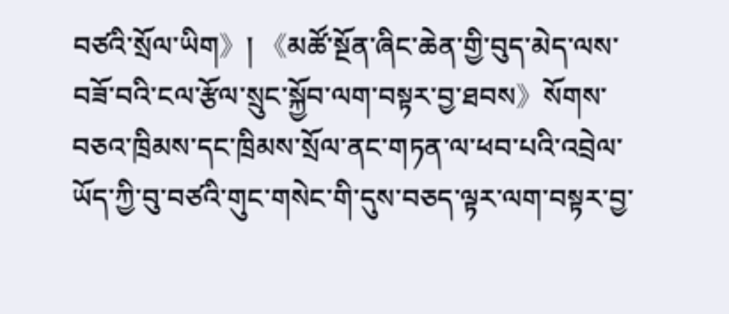བཙའི་སྲོལ་ཡིག》། 《མཚོ་སྔོན་ཞིང་ཆེན་གྱི་བུད་མེད་ལས་བཟོ་བའི་ངལ་རྩོལ་སྲུང་སྐྱོབ་ལག་བསྟར་བྱ་ཐབས》སོགས་བཅའ་ཁྲིམས་དང་ཁྲིམས་སྲོལ་ནང་གཏན་ལ་ཕབ་པའི་འབྲེལ་ཡོད་ཀྱི་བུ་བཙའི་གུང་གསེང་གི་དུས་བཅད་ལྟར་ལག་བསྟར་བྱ་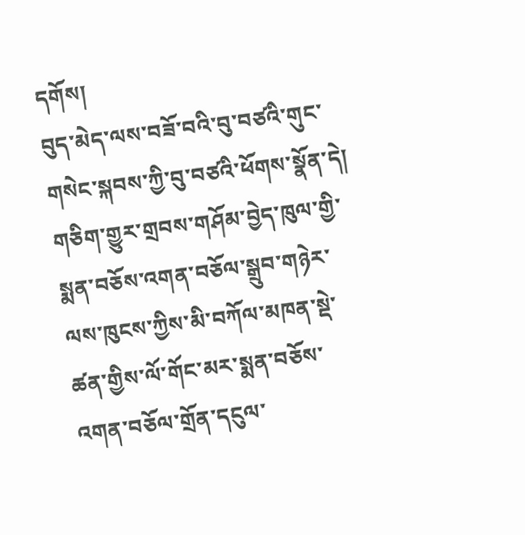དགོས།
བུད་མེད་ལས་བཟོ་བའི་བུ་བཙའི་གུང་གསེང་སྐབས་ཀྱི་བུ་བཙའི་ཕོགས་སྣོན་དེ། གཅིག་གྱུར་གྲབས་གཤོམ་བྱེད་ཁུལ་གྱི་སྨན་བཅོས་འགན་བཅོལ་སྒྲུབ་གཉེར་ལས་ཁུངས་ཀྱིས་མི་བཀོལ་མཁན་སྡེ་ཚན་གྱིས་ལོ་གོང་མར་སྨན་བཅོས་འགན་བཅོལ་གྲོན་དངུལ་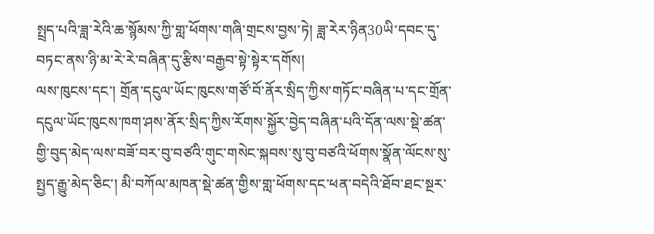སྤྲད་པའི་ཟླ་རེའི་ཆ་སྙོམས་ཀྱི་གླ་ཕོགས་གཞི་གྲངས་བྱས་ཏེ། ཟླ་རེར་ཉིན30ཡི་དབང་དུ་བཏང་ནས་ཉི་མ་རེ་རེ་བཞིན་དུ་རྩིས་བརྒྱབ་སྟེ་སྟེར་དགོས།
ལས་ཁུངས་དང་། གྲོན་དངུལ་ཡོང་ཁུངས་གཙོ་བོ་ནོར་སྲིད་ཀྱིས་གཏོང་བཞིན་པ་དང་གྲོན་དངུལ་ཡོང་ཁུངས་ཁག་ཤས་ནོར་སྲིད་ཀྱིས་རོགས་སྐྱོར་བྱེད་བཞིན་པའི་དོན་ལས་སྡེ་ཚན་གྱི་བུད་མེད་ལས་བཟོ་བར་བུ་བཙའི་གུང་གསེང་སྐབས་སུ་བུ་བཙའི་ཕོགས་སྣོན་ལོངས་སུ་སྤྱད་རྒྱུ་མེད་ཅིང་། མི་བཀོལ་མཁན་སྡེ་ཚན་གྱིས་གླ་ཕོགས་དང་ཕན་བདེའི་ཐོབ་ཐང་སྔར་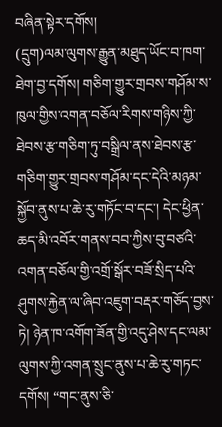བཞིན་སྟེར་དགོས།
(དྲུག)ལམ་ལུགས་རྒྱུན་མཐུད་ཡོང་བ་ཁག་ཐེག་བྱ་དགོས། གཅིག་གྱུར་གྲབས་གཤོམ་ས་ཁུལ་གྱིས་འགན་བཅོལ་རིགས་གཉིས་ཀྱི་ཐེབས་རྩ་གཅིག་ཏུ་བསྒྲིལ་ནས་ཐེབས་རྩ་གཅིག་གྱུར་གྲབས་གཤོམ་དང་དེའི་མཉམ་སྐྱོབ་ནུས་པ་ཆེ་རུ་གཏོང་བ་དང་། དེང་ཕྱིན་ཆད་མི་འབོར་གནས་བབ་ཀྱིས་བུ་བཙའི་འགན་བཅོལ་གྱི་འགྲོ་སྒོར་བཟོ་སྲིད་པའི་ཤུགས་རྐྱེན་ལ་ཞིབ་འཇུག་བརྡར་གཅོད་བྱས་ཏེ། ཉེན་ཁ་འགོག་ཟོན་གྱི་འདུ་ཤེས་དང་ལམ་ལུགས་ཀྱི་འགན་སྲུང་ནུས་པ་ཆེ་རུ་གཏང་དགོས། “གང་ནུས་ཅི་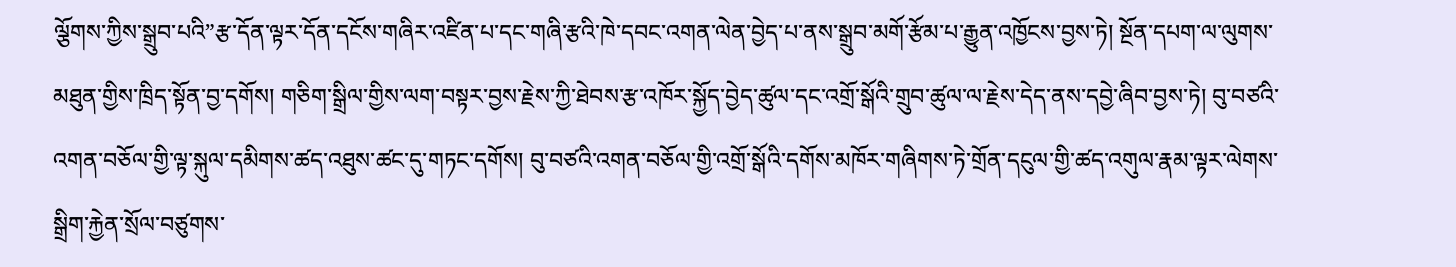ལྕོགས་ཀྱིས་སྒྲུབ་པའི”རྩ་དོན་ལྟར་དོན་དངོས་གཞིར་འཛིན་པ་དང་གཞི་རྩའི་ཁེ་དབང་འགན་ལེན་བྱེད་པ་ནས་སྒྲུབ་མགོ་རྩོམ་པ་རྒྱུན་འཁྱོངས་བྱས་ཏེ། སྔོན་དཔག་ལ་ལུགས་མཐུན་གྱིས་ཁྲིད་སྟོན་བྱ་དགོས། གཅིག་སྒྲིལ་གྱིས་ལག་བསྟར་བྱས་རྗེས་ཀྱི་ཐེབས་རྩ་འཁོར་སྐྱོད་བྱེད་ཚུལ་དང་འགྲོ་སྒོའི་གྲུབ་ཚུལ་ལ་རྗེས་དེད་ནས་དབྱེ་ཞིབ་བྱས་ཏེ། བུ་བཙའི་འགན་བཅོལ་གྱི་ལྟ་སྐུལ་དམིགས་ཚད་འཐུས་ཚང་དུ་གཏང་དགོས། བུ་བཙའི་འགན་བཅོལ་གྱི་འགྲོ་སྒོའི་དགོས་མཁོར་གཞིགས་ཏེ་གྲོན་དངུལ་གྱི་ཚད་འགུལ་རྣམ་ལྟར་ལེགས་སྒྲིག་རྐྱེན་སྲོལ་བཙུགས་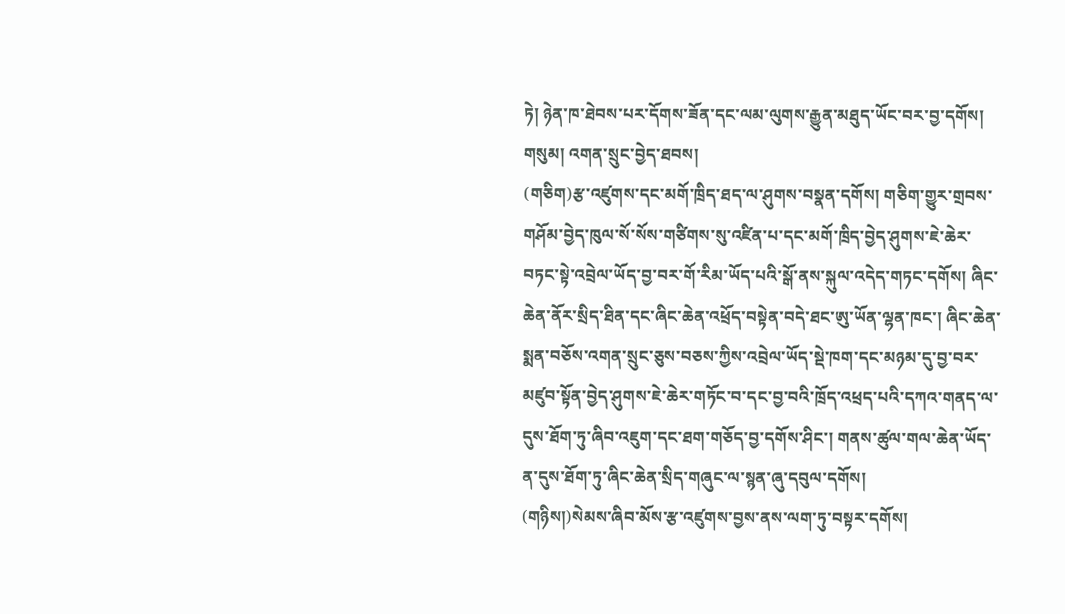ཏེ། ཉེན་ཁ་ཐེབས་པར་དོགས་ཟོན་དང་ལམ་ལུགས་རྒྱུན་མཐུད་ཡོང་བར་བྱ་དགོས།
གསུམ། འགན་སྲུང་བྱེད་ཐབས།
(གཅིག)རྩ་འཛུགས་དང་མགོ་ཁྲིད་ཐད་ལ་ཤུགས་བསྣན་དགོས། གཅིག་གྱུར་གྲབས་གཤོམ་བྱེད་ཁུལ་སོ་སོས་གཙིགས་སུ་འཛིན་པ་དང་མགོ་ཁྲིད་བྱེད་ཤུགས་ཇེ་ཆེར་བཏང་སྟེ་འབྲེལ་ཡོད་བྱ་བར་གོ་རིམ་ཡོད་པའི་སྒོ་ནས་སྐུལ་འདེད་གཏང་དགོས། ཞིང་ཆེན་ནོར་སྲིད་ཐིན་དང་ཞིང་ཆེན་འཕྲོད་བསྟེན་བདེ་ཐང་ཨུ་ཡོན་ལྷན་ཁང་། ཞིང་ཆེན་སྨན་བཅོས་འགན་སྲུང་ཅུས་བཅས་ཀྱིས་འབྲེལ་ཡོད་སྡེ་ཁག་དང་མཉམ་དུ་བྱ་བར་མཛུབ་སྟོན་བྱེད་ཤུགས་ཇེ་ཆེར་གཏོང་བ་དང་བྱ་བའི་ཁྲོད་འཕྲད་པའི་དཀའ་གནད་ལ་དུས་ཐོག་ཏུ་ཞིབ་འཇུག་དང་ཐག་གཅོད་བྱ་དགོས་ཤིང་། གནས་ཚུལ་གལ་ཆེན་ཡོད་ན་དུས་ཐོག་ཏུ་ཞིང་ཆེན་སྲིད་གཞུང་ལ་སྙན་ཞུ་དབུལ་དགོས།
(གཉིས།)སེམས་ཞིབ་མོས་རྩ་འཛུགས་བྱས་ནས་ལག་ཏུ་བསྟར་དགོས།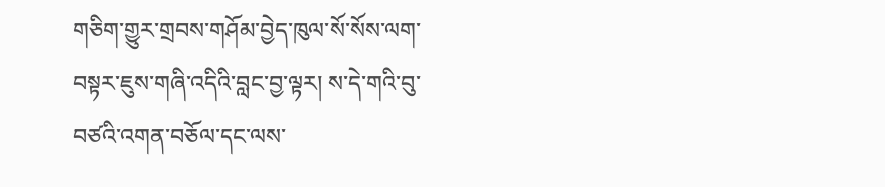གཅིག་གྱུར་གྲབས་གཤོམ་བྱེད་ཁུལ་སོ་སོས་ལག་བསྟར་ཇུས་གཞི་འདིའི་བླང་བྱ་ལྟར། ས་དེ་གའི་བུ་བཙའི་འགན་བཅོལ་དང་ལས་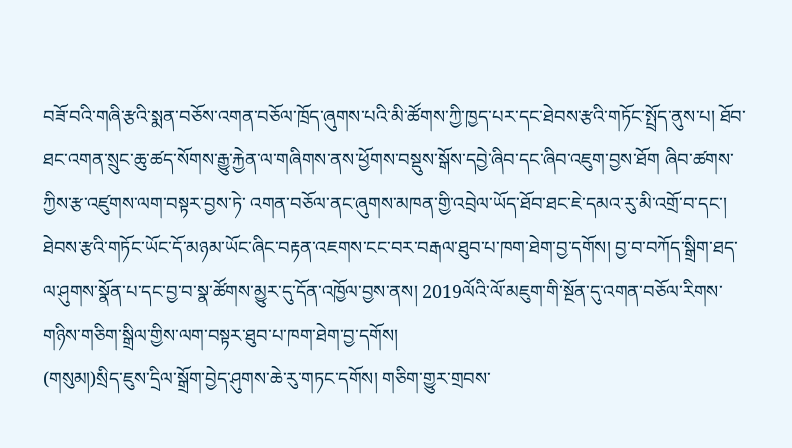བཟོ་བའི་གཞི་རྩའི་སྨན་བཅོས་འགན་བཅོལ་ཁྲོད་ཞུགས་པའི་མི་ཚོགས་ཀྱི་ཁྱད་པར་དང་ཐེབས་རྩའི་གཏོང་སྤྲོད་ནུས་པ། ཐོབ་ཐང་འགན་སྲུང་ཆུ་ཚད་སོགས་རྒྱུ་རྐྱེན་ལ་གཞིགས་ནས་ཕྱོགས་བསྡུས་སྒོས་དབྱེ་ཞིབ་དང་ཞིབ་འཇུག་བྱས་ཐོག ཞིབ་ཚགས་ཀྱིས་རྩ་འཛུགས་ལག་བསྟར་བྱས་ཏེ་ འགན་བཅོལ་ནང་ཞུགས་མཁན་གྱི་འབྲེལ་ཡོད་ཐོབ་ཐང་ཇེ་དམའ་རུ་མི་འགྲོ་བ་དང་། ཐེབས་རྩའི་གཏོང་ཡོང་དོ་མཉམ་ཡོང་ཞིང་བརྟན་འཇགས་ངང་བར་བརྒལ་ཐུབ་པ་ཁག་ཐེག་བྱ་དགོས། བྱ་བ་བཀོད་སྒྲིག་ཐད་ལ་ཤུགས་སྣོན་པ་དང་བྱ་བ་སྣ་ཚོགས་མྱུར་དུ་དོན་འཁྱོལ་བྱས་ནས། 2019ལོའི་ལོ་མཇུག་གི་སྔོན་དུ་འགན་བཅོལ་རིགས་གཉིས་གཅིག་སྒྲིལ་གྱིས་ལག་བསྟར་ཐུབ་པ་ཁག་ཐེག་བྱ་དགོས།
(གསུམ།)སྲིད་ཇུས་དྲིལ་སྒྲོག་བྱེད་ཤུགས་ཆེ་རུ་གཏང་དགོས། གཅིག་གྱུར་གྲབས་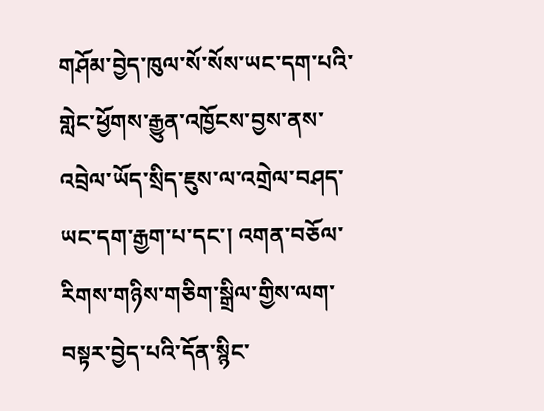གཤོམ་བྱེད་ཁུལ་སོ་སོས་ཡང་དག་པའི་གླེང་ཕྱོགས་རྒྱུན་འཁྱོངས་བྱས་ནས་འབྲེལ་ཡོད་སྲིད་ཇུས་ལ་འགྲེལ་བཤད་ཡང་དག་རྒྱག་པ་དང་། འགན་བཅོལ་རིགས་གཉིས་གཅིག་སྒྲིལ་གྱིས་ལག་བསྟར་བྱེད་པའི་དོན་སྙིང་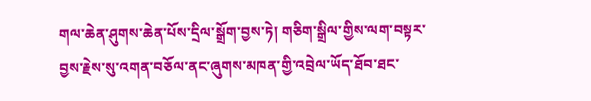གལ་ཆེན་ཤུགས་ཆེན་པོས་དྲིལ་སྒྲོག་བྱས་ཏེ། གཅིག་སྒྲིལ་གྱིས་ལག་བསྟར་བྱས་རྗེས་སུ་འགན་བཅོལ་ནང་ཞུགས་མཁན་གྱི་འབྲེལ་ཡོད་ཐོབ་ཐང་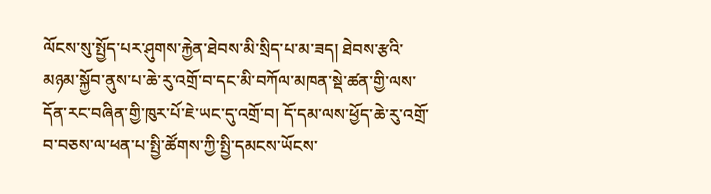ལོངས་སུ་སྤྱོད་པར་ཤུགས་རྐྱེན་ཐེབས་མི་སྲིད་པ་མ་ཟད། ཐེབས་རྩའི་མཉམ་སྐྱོབ་ནུས་པ་ཆེ་རུ་འགྲོ་བ་དང་མི་བཀོལ་མཁན་སྡེ་ཚན་གྱི་ལས་དོན་རང་བཞིན་གྱི་ཁུར་པོ་ཇེ་ཡང་དུ་འགྲོ་བ། དོ་དམ་ལས་ཕྱོད་ཆེ་རུ་འགྲོ་བ་བཅས་ལ་ཕན་པ་སྤྱི་ཚོགས་ཀྱི་སྤྱི་དམངས་ཡོངས་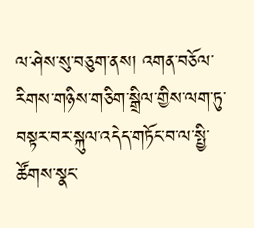ལ་ཤེས་སུ་བཅུག་ནས། འགན་བཅོལ་རིགས་གཉིས་གཅིག་སྒྲིལ་གྱིས་ལག་ཏུ་བསྟར་བར་སྐུལ་འདེད་གཏོང་བ་ལ་སྤྱི་ཚོགས་སྣང་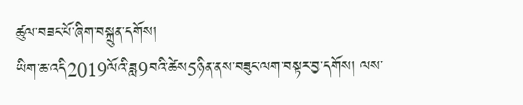ཚུལ་བཟང་པོ་ཞིག་བསྐྲུན་དགོས།
ཡིག་ཆ་འདི2019ལོའི་ཟླ9བའི་ཚེས5ཉིན་ནས་བཟུང་ལག་བསྟར་བྱ་དགོས། ལས་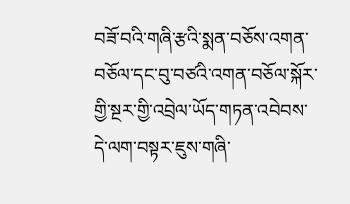བཟོ་བའི་གཞི་རྩའི་སྨན་བཅོས་འགན་བཅོལ་དང་བུ་བཙའི་འགན་བཅོལ་སྐོར་གྱི་སྔར་གྱི་འབྲེལ་ཡོད་གཏན་འབེབས་དེ་ལག་བསྟར་ཇུས་གཞི་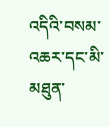འདིའི་བསམ་འཆར་དང་མི་མཐུན་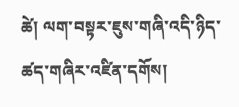ཚེ། ལག་བསྟར་ཇུས་གཞི་འདི་ཉིད་ཚད་གཞིར་འཛིན་དགོས།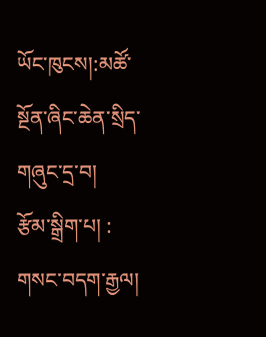ཡོང་ཁུངས།:མཚོ་སྔོན་ཞིང་ཆེན་སྲིད་གཞུང་དྲ་བ།
རྩོམ་སྒྲིག་པ། : གསང་བདག་རྒྱལ།